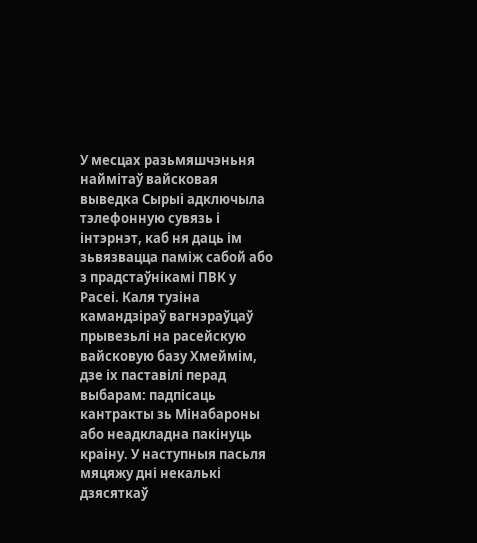У месцах разьмяшчэньня наймітаў вайсковая выведка Сырыі адключыла тэлефонную сувязь і інтэрнэт, каб ня даць ім зьвязвацца паміж сабой або з прадстаўнікамі ПВК у Расеі. Каля тузіна камандзіраў вагнэраўцаў прывезьлі на расейскую вайсковую базу Хмеймім, дзе іх паставілі перад выбарам: падпісаць кантракты зь Мінабароны або неадкладна пакінуць краіну. У наступныя пасьля мяцяжу дні некалькі дзясяткаў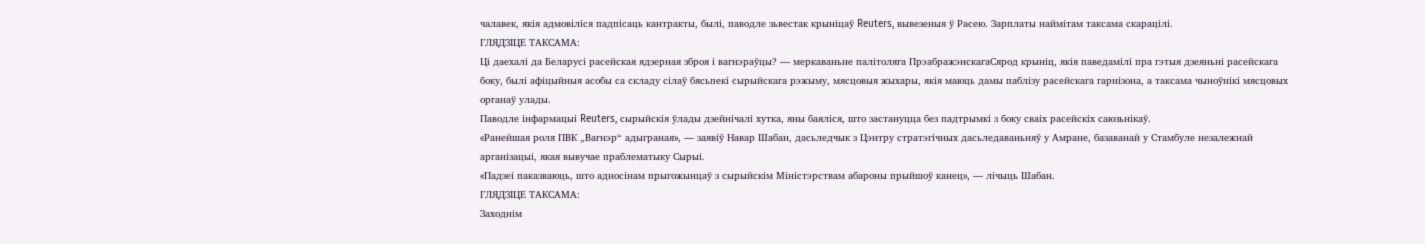чалавек, якія адмовіліся падпісаць кантракты, былі, паводле зьвестак крыніцаў Reuters, вывезеныя ў Расею. Зарплаты наймітам таксама скарацілі.
ГЛЯДЗІЦЕ ТАКСАМА:
Ці даехалі да Беларусі расейская ядзерная зброя і вагнэраўцы? — меркаваньне палітоляга ПрэабражэнскагаСярод крыніц, якія паведамілі пра гэтыя дзеяньні расейскага боку, былі афіцыйныя асобы са складу сілаў бясьпекі сырыйскага рэжыму, мясцовыя жыхары, якія маюць дамы паблізу расейскага гарнізона, а таксама чыноўнікі мясцовых органаў улады.
Паводле інфармацыі Reuters, сырыйскія ўлады дзейнічалі хутка, яны баяліся, што застануцца без падтрымкі з боку сваіх расейскіх саюзьнікаў.
«Ранейшая роля ПВК „Вагнэр“ адыграная», — заявіў Навар Шабан, дасьледчык з Цэнтру стратэгічных дасьледаваньняў у Амране, базаванай у Стамбуле незалежнай арганізацыі, якая вывучае праблематыку Сырыі.
«Падзеі паказваюць, што адносінам прыгожынцаў з сырыйскім Міністэрствам абароны прыйшоў канец», — лічыць Шабан.
ГЛЯДЗІЦЕ ТАКСАМА:
Заходнім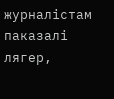журналістам паказалі лягер,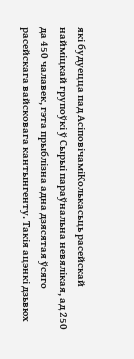які будуецца пад АсіповічаміКолькасьць расейскай найміцкай групоўкі ў Сырыі параўнальна невялікая, ад 250 да 450 чалавек, гэта прыблізна адна дзясятая ўсяго расейскага вайсковага кантынгенту. Такія ацэнкі дзьвюх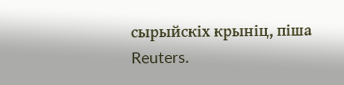сырыйскіх крыніц, піша Reuters.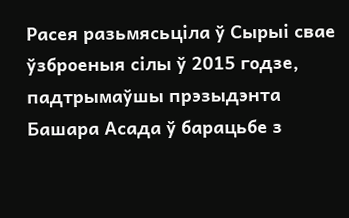Расея разьмясьціла ў Сырыі свае ўзброеныя сілы ў 2015 годзе, падтрымаўшы прэзыдэнта Башара Асада ў барацьбе з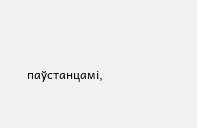паўстанцамі,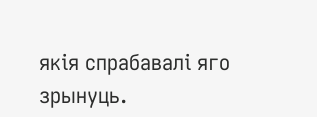якія спрабавалі яго зрынуць.